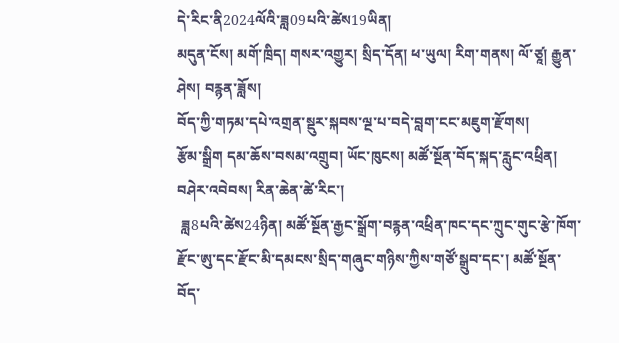དེ་རིང་ནི2024ལོའི་ཟླ09པའི་ཚེས19ཡིན།
མདུན་ངོས། མགོ་ཁྲིད། གསར་འགྱུར། སྲིད་དོན། ཕ་ཡུལ། རིག་གནས། ལོ་ཙཱ། རྒྱུན་ཤེས། བརྙན་ཟློས།
བོད་ཀྱི་གཏམ་དཔེ་འགྲན་སྡུར་སྐབས་ལྔ་པ་བདེ་བླག་ངང་མཇུག་རྫོགས།
རྩོམ་སྒྲིག དམ་ཆོས་བསམ་འགྲུབ། ཡོང་ཁུངས། མཚོ་སྔོན་བོད་སྐད་རླུང་འཕྲིན། བཤེར་འབེབས། རིན་ཆེན་ཚེ་རིང་།
 ཟླ8པའི་ཚེས24ཉིན། མཚོ་སྔོན་རྒྱང་སྒྲོག་བརྙན་འཕྲིན་ཁང་དང་ཀྲུང་གུང་རྩེ་ཁོག་རྫོང་ཨུ་དང་རྫོང་མི་དམངས་སྲིད་གཞུང་གཉིས་ཀྱིས་གཙོ་སྒྲུབ་དང་། མཚོ་སྔོན་བོད་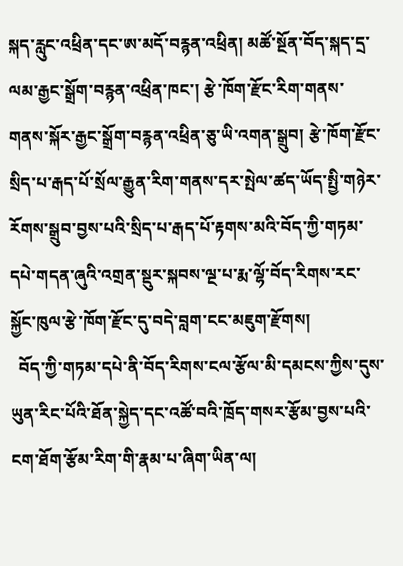སྐད་རླུང་འཕྲིན་དང་ཨ་མདོ་བརྙན་འཕྲིན། མཚོ་སྔོན་བོད་སྐད་དྲ་ལམ་རྒྱང་སྒྲོག་བརྙན་འཕྲིན་ཁང་། རྩེ་ཁོག་རྫོང་རིག་གནས་གནས་སྐོར་རྒྱང་སྒྲོག་བརྙན་འཕྲིན་ཅུ་ཡི་འགན་སྒྲུབ། རྩེ་ཁོག་རྫོང་སྲིད་པ་རྒད་པོ་སྲོལ་རྒྱུན་རིག་གནས་དར་སྤེལ་ཚད་ཡོད་སྤྱི་གཉེར་རོགས་སྒྲུབ་བྱས་པའི་སྲིད་པ་རྒད་པོ་རྟགས་མའི་བོད་ཀྱི་གཏམ་དཔེ་གདན་ཞུའི་འགྲན་སྡུར་སྐབས་ལྔ་པ་རྨ་ལྷོ་བོད་རིགས་རང་སྐྱོང་ཁུལ་རྩེ་ཁོག་རྫོང་དུ་བདེ་བླག་ངང་མཇུག་རྫོགས།
  བོད་ཀྱི་གཏམ་དཔེ་ནི་བོད་རིགས་ངལ་རྩོལ་མི་དམངས་ཀྱིས་དུས་ཡུན་རིང་པོའི་ཐོན་སྐྱེད་དང་འཚོ་བའི་ཁྲོད་གསར་རྩོམ་བྱས་པའི་ངག་ཐོག་རྩོམ་རིག་གི་རྣམ་པ་ཞིག་ཡིན་ལ།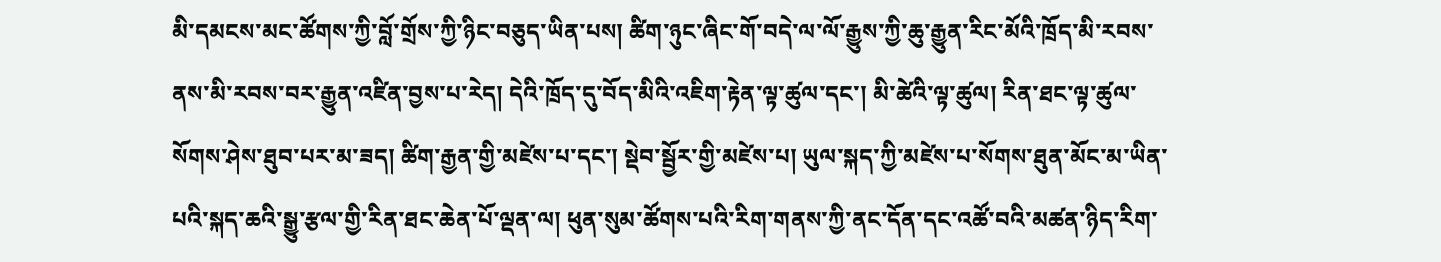མི་དམངས་མང་ཚོགས་ཀྱི་བློ་གྲོས་ཀྱི་ཉིང་བཅུད་ཡིན་པས། ཚིག་ཉུང་ཞིང་གོ་བདེ་ལ་ལོ་རྒྱུས་ཀྱི་ཆུ་རྒྱུན་རིང་མོའི་ཁྲོད་མི་རབས་ནས་མི་རབས་བར་རྒྱུན་འཛིན་བྱས་པ་རེད། དེའི་ཁྲོད་དུ་བོད་མིའི་འཇིག་རྟེན་ལྟ་ཚུལ་དང་། མི་ཚེའི་ལྟ་ཚུལ། རིན་ཐང་ལྟ་ཚུལ་སོགས་ཤེས་ཐུབ་པར་མ་ཟད། ཚིག་རྒྱན་གྱི་མཛེས་པ་དང་། སྡེབ་སྦྱོར་གྱི་མཛེས་པ། ཡུལ་སྐད་ཀྱི་མཛེས་པ་སོགས་ཐུན་མོང་མ་ཡིན་པའི་སྐད་ཆའི་སྒྱུ་རྩལ་གྱི་རིན་ཐང་ཆེན་པོ་ལྡན་ལ། ཕུན་སུམ་ཚོགས་པའི་རིག་གནས་ཀྱི་ནང་དོན་དང་འཚོ་བའི་མཚན་ཉིད་རིག་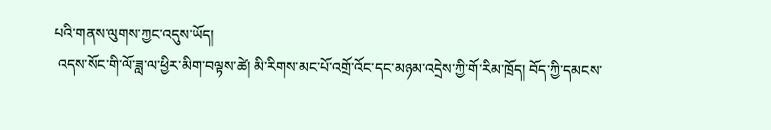པའི་གནས་ལུགས་ཀྱང་འདུས་ཡོད།
 འདས་སོང་གི་ལོ་ཟླ་ལ་ཕྱིར་མིག་བལྟས་ཚེ། མི་རིགས་མང་པོ་འགྲོ་འོང་དང་མཉམ་འདྲེས་ཀྱི་གོ་རིམ་ཁྲོད། བོད་ཀྱི་དམངས་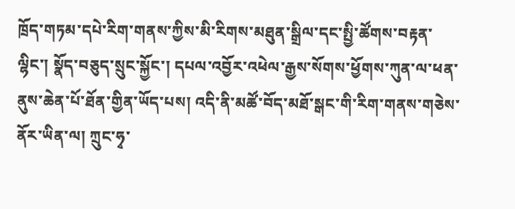ཁྲོད་གཏམ་དཔེ་རིག་གནས་ཀྱིས་མི་རིགས་མཐུན་སྒྲིལ་དང་སྤྱི་ཚོགས་བརྟན་ལྷིང་། སྣོད་བཅུད་སྲུང་སྐྱོང་། དཔལ་འབྱོར་འཕེལ་རྒྱས་སོགས་ཕྱོགས་ཀུན་ལ་ཕན་ནུས་ཆེན་པོ་ཐོན་གྱིན་ཡོད་པས། འདི་ནི་མཚོ་བོད་མཐོ་སྒང་གི་རིག་གནས་གཅེས་ནོར་ཡིན་ལ། ཀྲུང་ཧྭ་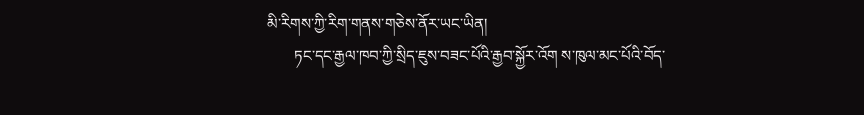མི་རིགས་ཀྱི་རིག་གནས་གཅེས་ནོར་ཡང་ཡིན།
       ཏང་དང་རྒྱལ་ཁབ་ཀྱི་སྲིད་ཇུས་བཟང་པོའི་རྒྱབ་སྐྱོར་འོག ས་ཁུལ་མང་པོའི་བོད་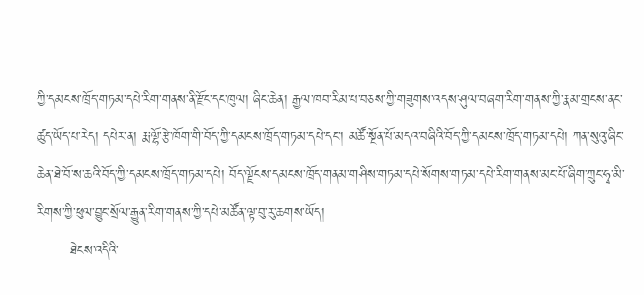ཀྱི་དམངས་ཁྲོད་གཏམ་དཔེ་རིག་གནས་ནི་རྫོང་དང་ཁུལ། ཞིང་ཆེན། རྒྱལ་ཁབ་རིམ་པ་བཅས་ཀྱི་གཟུགས་འདས་ཤུལ་བཞག་རིག་གནས་ཀྱི་རྣམ་གྲངས་ནང་ཚུད་ཡོད་པ་རེད། དཔེར་ན། རྨ་ལྷོ་རྩེ་ཁོག་གི་བོད་ཀྱི་དམངས་ཁྲོད་གཏམ་དཔེ་དང་། མཚོ་སྔོན་པོ་མདའ་བཞིའི་བོད་ཀྱི་དམངས་ཁྲོད་གཏམ་དཔེ། ཀན་སུའུ་ཞིང་ཆེན་ཐེ་བོ་ས་ཆའི་བོད་ཀྱི་དམངས་ཁྲོད་གཏམ་དཔེ། བོད་ལྗོངས་དམངས་ཁྲོད་གནམ་གཤིས་གཏམ་དཔེ་སོགས་གཏམ་དཔེ་རིག་གནས་མང་པོ་ཞིག་ཀྲུང་ཧྭ་མི་རིགས་ཀྱི་ཕུལ་བྱུང་སྲོལ་རྒྱུན་རིག་གནས་ཀྱི་དཔེ་མཚོན་ལྟ་བུ་རུ་ཆགས་ཡོད།
       ཐེངས་འདིའི་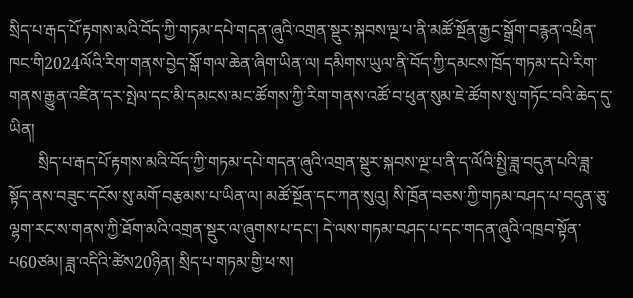སྲིད་པ་རྒད་པོ་རྟགས་མའི་བོད་ཀྱི་གཏམ་དཔེ་གདན་ཞུའི་འགྲན་སྡུར་སྐབས་ལྔ་པ་ནི་མཚོ་སྔོན་རྒྱང་སྒྲོག་བརྙན་འཕྲིན་ཁང་གི2024ལོའི་རིག་གནས་བྱེད་སྒོ་གལ་ཆེན་ཞིག་ཡིན་ལ། དམིགས་ཡུལ་ནི་བོད་ཀྱི་དམངས་ཁྲོད་གཏམ་དཔེ་རིག་གནས་རྒྱུན་འཛིན་དར་སྤེལ་དང་མི་དམངས་མང་ཚོགས་ཀྱི་རིག་གནས་འཚོ་བ་ཕུན་སུམ་ཇེ་ཚོགས་སུ་གཏོང་བའི་ཆེད་དུ་ཡིན།
       སྲིད་པ་རྒད་པོ་རྟགས་མའི་བོད་ཀྱི་གཏམ་དཔེ་གདན་ཞུའི་འགྲན་སྡུར་སྐབས་ལྔ་པ་ནི་ད་ལོའི་སྤྱི་ཟླ་བདུན་པའི་ཟླ་སྟོད་ནས་བཟུང་དངོས་སུ་མགོ་བརྩམས་པ་ཡིན་ལ། མཚོ་སྔོན་དང་ཀན་སུའུ། སི་ཁྲོན་བཅས་ཀྱི་གཏམ་བཤད་པ་བདུན་ཅུ་ལྷག་རང་ས་གནས་ཀྱི་ཐོག་མའི་འགྲན་སྡུར་ལ་ཞུགས་པ་དང་། དེ་ལས་གཏམ་བཤད་པ་དང་གདན་ཞུའི་འཁྲབ་སྟོན་པ60ཙམ། ཟླ་འདིའི་ཚེས20ཉིན། སྲིད་པ་གཏམ་གྱི་ཕ་ས།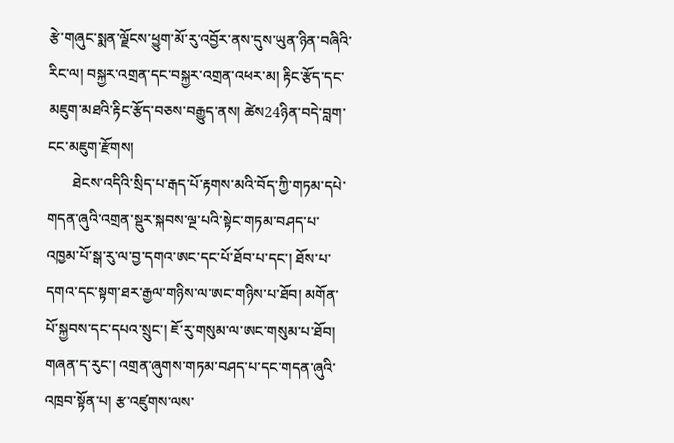རྩེ་གཞུང་སྨན་ལྗོངས་ཕྱུག་མོ་རུ་འབྱོར་ནས་དུས་ཡུན་ཉིན་བཞིའི་རིང་ལ། བསྐྱར་འགྲན་དང་བསྐྱར་འགྲན་འཕར་མ། རྟིང་རྩོད་དང་མཇུག་མཐའི་རྟིང་རྩོད་བཅས་བརྒྱུད་ནས། ཚེས24ཉིན་བདེ་བླག་ངང་མཇུག་རྫོགས།
       ཐེངས་འདིའི་སྲིད་པ་རྒད་པོ་རྟགས་མའི་བོད་ཀྱི་གཏམ་དཔེ་གདན་ཞུའི་འགྲན་སྡུར་སྐབས་ལྔ་པའི་སྟེང་གཏམ་བཤད་པ་འཁྱམ་པོ་སྒ་རུ་ལ་བྱ་དགའ་ཨང་དང་པོ་ཐོབ་པ་དང་། ཐོས་པ་དགའ་དང་སྟག་ཐར་རྒྱལ་གཉིས་ལ་ཨང་གཉིས་པ་ཐོབ། མགོན་པོ་སྐྱབས་དང་དཔའ་སྲུང་། ཇོ་རུ་གསུམ་ལ་ཨང་གསུམ་པ་ཐོབ། གཞན་ད་རུང་། འགྲན་ཞུགས་གཏམ་བཤད་པ་དང་གདན་ཞུའི་འཁྲབ་སྟོན་པ། རྩ་འཛུགས་ལས་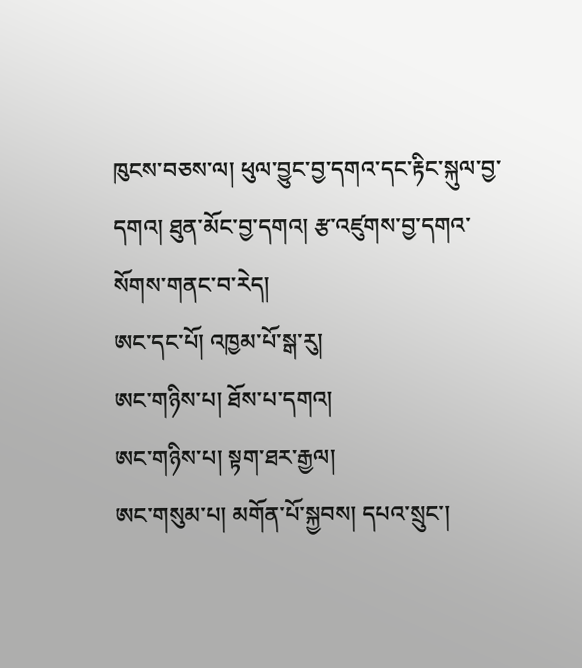ཁུངས་བཅས་ལ། ཕུལ་བྱུང་བྱ་དགའ་དང་རྟིང་སྐུལ་བྱ་དགའ། ཐུན་མོང་བྱ་དགའ། རྩ་འཛུགས་བྱ་དགའ་སོགས་གནང་བ་རེད།
ཨང་དང་པོ། འཁྱམ་པོ་སྒ་རུ།
ཨང་གཉིས་པ། ཐོས་པ་དགའ།
ཨང་གཉིས་པ། སྟག་ཐར་རྒྱལ།
ཨང་གསུམ་པ། མགོན་པོ་སྐྱབས། དཔའ་སྲུང་།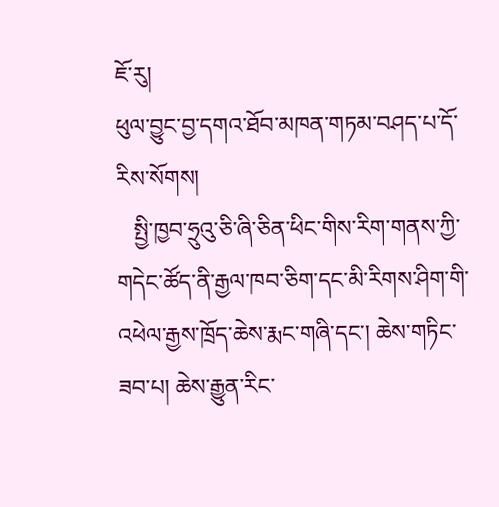ཇོ་རུ།
ཕུལ་བྱུང་བྱ་དགའ་ཐོབ་མཁན་གཏམ་བཤད་པ་དོ་རིས་སོགས།
   སྤྱི་ཁྱབ་ཧྲུའུ་ཅི་ཞི་ཅིན་ཕིང་གིས་རིག་གནས་ཀྱི་གདེང་ཚོད་ནི་རྒྱལ་ཁབ་ཅིག་དང་མི་རིགས་ཤིག་གི་འཕེལ་རྒྱས་ཁྲོད་ཆེས་རྨང་གཞི་དང་། ཆེས་གཏིང་ཟབ་པ། ཆེས་རྒྱུན་རིང་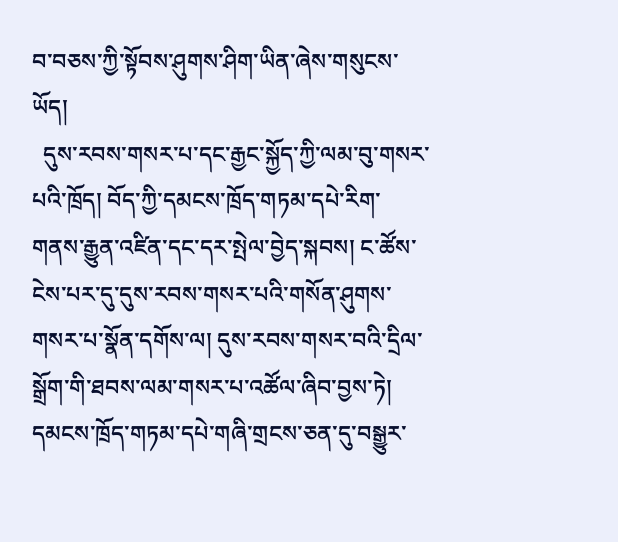བ་བཅས་ཀྱི་སྟོབས་ཤུགས་ཤིག་ཡིན་ཞེས་གསུངས་ཡོད།
  དུས་རབས་གསར་པ་དང་རྒྱང་སྐྱོད་ཀྱི་ལམ་བུ་གསར་པའི་ཁྲོད། བོད་ཀྱི་དམངས་ཁྲོད་གཏམ་དཔེ་རིག་གནས་རྒྱུན་འཛིན་དང་དར་སྤེལ་བྱེད་སྐབས། ང་ཚོས་ངེས་པར་དུ་དུས་རབས་གསར་པའི་གསོན་ཤུགས་གསར་པ་སྣོན་དགོས་ལ། དུས་རབས་གསར་བའི་དྲིལ་སྒྲོག་གི་ཐབས་ལམ་གསར་པ་འཚོལ་ཞིབ་བྱས་ཏེ། དམངས་ཁྲོད་གཏམ་དཔེ་གཞི་གྲངས་ཅན་དུ་བསྒྱུར་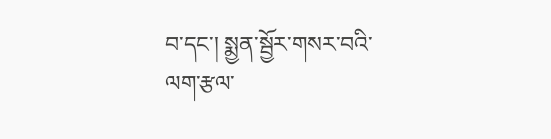བ་དང་། སྨྱན་སྦྱོར་གསར་བའི་ལག་རྩལ་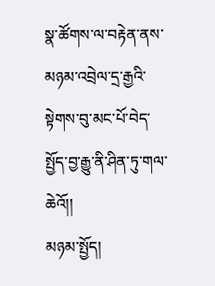སྣ་ཚོགས་ལ་བརྟེན་ནས་མཉམ་འབྲེལ་དྲ་རྒྱའི་སྟེགས་བུ་མང་པོ་བེད་སྤྱོད་བྱ་རྒྱུ་ནི་ཤིན་ཏུ་གལ་ཆེའོ།།
མཉམ་སྤྱོད།